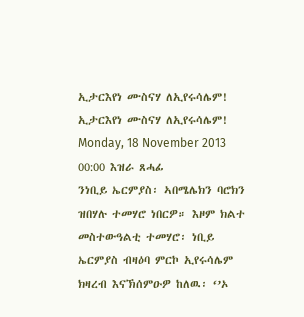ኢታርእየነ ሙስናሃ ለኢየሩሳሌም!
ኢታርእየነ ሙስናሃ ለኢየሩሳሌም!
Monday, 18 November 2013 00:00 እዝራ ጸሓፊ
ንነቢይ ኤርምያስ፡ ኣበሜሌክን ባሮክን ዝበሃሉ ተመሃሮ ነበርዎ። እዞም ክልተ መስተውዓልቲ ተመሃሮ፡ ነቢይ ኤርምያስ ብዛዕባ ምርኮ ኢየሩሳሌም ክዛረብ እናኽሰምዑዎ ከለዉ፡ ‘’ኦ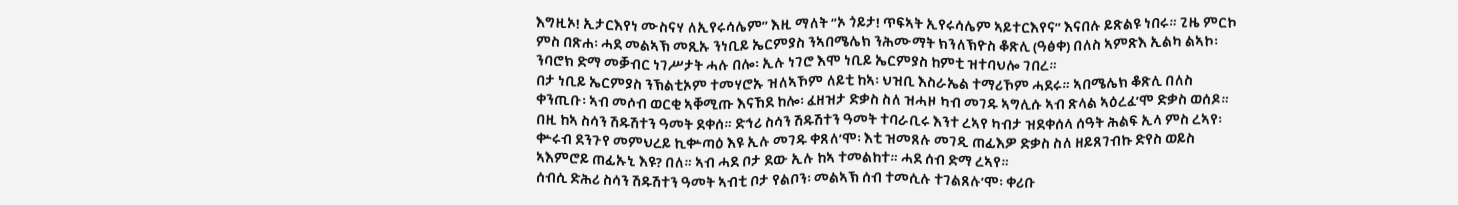እግዚኦ! ኢታርእየነ ሙስናሃ ለኢየሩሳሌም’’ እዚ ማለት ‘’ኦ ጎይታ! ጥፍኣት ኢየሩሳሌም ኣይተርእየና’’ እናበሉ ይጽልዩ ነበሩ። ጊዜ ምርኮ ምስ በጽሐ፡ ሓደ መልኣኽ መጺኡ ንነቢይ ኤርምያስ ንኣበሜሌክ ንሕሙማት ክንለኽዮስ ቆጽሊ (ዓፅቀ) በለስ ኣምጽእ ኢልካ ልኣኮ፡ ንባሮክ ድማ መቓብር ነገሥታት ሓሉ በሎ፡ ኢሉ ነገሮ እሞ ነቢይ ኤርምያስ ከምቲ ዝተባህሎ ገበረ።
በታ ነቢይ ኤርምያስ ንኽልቲኦም ተመሃሮኡ ዝለኣኾም ለይቲ ከኣ፡ ህዝቢ እስራኤል ተማሪኾም ሓደሩ። ኣበሜሌክ ቆጽሊ በለስ ቀንጢቡ፡ ኣብ መሶብ ወርቂ ኣቐሚጡ እናኸደ ከሎ፡ ፈዘዝታ ድቃስ ስለ ዝሓዞ ካብ መገዱ ኣግሊሱ ኣብ ጽላል ኣዕረፈ’ሞ ድቃስ ወሰዶ። በዚ ከኣ ስሳን ሽዱሽተን ዓመት ደቀሰ። ድኅሪ ስሳን ሽዱሽተን ዓመት ተባራቢሩ እንተ ረኣየ ካብታ ዝደቀሰላ ሰዓት ሕልፍ ኢላ ምስ ረኣየ፡ ቍሩብ ደንጉየ መምህረይ ኪቍጣዕ እዩ ኢሉ መገዱ ቀጸለ’ሞ፡ እቲ ዝመጸሉ መገዲ ጠፊእዎ ድቃስ ስለ ዘይጸገብኩ ድየስ ወይስ ኣእምሮይ ጠፊኡኒ እዩ? በለ። ኣብ ሓደ ቦታ ደው ኢሉ ከኣ ተመልከተ። ሓደ ሰብ ድማ ረኣየ።
ሰብሲ ድሕሪ ስሳን ሽዱሽተን ዓመት ኣብቲ ቦታ የልቦን፡ መልኣኽ ሰብ ተመሲሉ ተገልጸሉ’ሞ፡ ቀሪቡ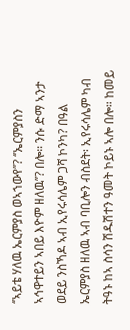‘’ኣይቴ ሃለዉ ኤርምያስ ወኣኀውየ’’? ‘’ኤርምያስን ኣኅዋተይን ኣበይ እዮም ዘለዉ’’? በሎ። ንሱ ድማ ኣንታ ወደይ ንስኻዶ ኣብ ኢየሩሳሌም ጋሻ ኮንካ? በዓል ኤርምያስ ዘለዉ ኣብ ባቢሎን ብስደት፡ ኢየሩሳሌም ካብ ትዓኑ ከኣ ስሳን ሽዱሽተን ዓመት ኮይኑ ኣሎ በሎ። ከመይ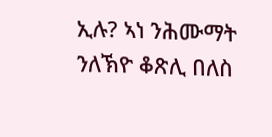ኢሉ? ኣነ ንሕሙማት ንለኽዮ ቆጽሊ በለስ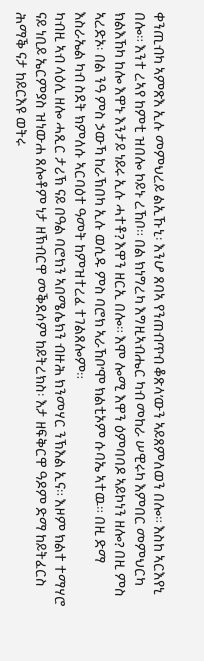ቀንጢብካ ኣምጽእ ኢሉ መምህረይ ልኢኹኒ፡ እንሆ ጸባኣ የንጠብጥብ ቆጽላ’ውን ኣይጸምለወን በሎ። እስከ ኣርእየኒ በሎ። እንተ ረኣየ ከምቲ ዝበሎ ኮይኑ ረኸቦ። በል ክነግረካ እግዚኣብሔር ካብ መከራ ሠዊሩካ እምበር መምህርካ ክልእኸካ ከሎ እዋኑ እንታይ ነይሩ ኢሉ ሓተቶ? እዋን ዘርኢ በሎ። እሞ ሎሚ እዋን ዕምባባዶ ኣይኮነን ዘሎ? በዚ ምስ ኣረድኦ፡ በል ንዓ ምስ ኃውኻ ከራኽበካ ኢሉ ወሲዱ ምስ ባሮክ ኣራኸቦ’ሞ ክልቲኦም ሱባኤ ኣተዉ። በዚ ድማ እስራኤል ካብ ስደት ክምለሱ ኣርባዕተ ዓመት ከምዝተረፈ ተገልጸሎም።
ካብዚ ኣብ ላዕሊ ዘሎ ሓጺር ታሪኽ ናይ በዓል ባሮክን ኣበሜሌክን ብዙሕ ክንመሃር ንኽእል ኢና። እዞም ክልተ ተማሃሮ ናይ ነቢይ ኤርምያስ ዝነውሐ ጸሎቶም ነታ ዘኽብርዋ መቕደሶም ከይትረክስ፡ እታ ዘፍቅርዋ ዓዶም ድማ ከይትፈርስ ሕማቕ ናታ ከይርእዩ ወትሩ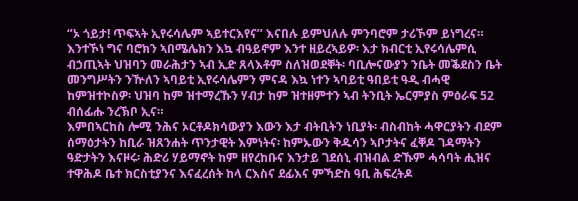‘’ኦ ጎይታ! ጥፍኣት ኢየሩሳሌም ኣይተርእየና’’ እናበሉ ይምህለሉ ምንባሮም ታሪኾም ይነግረና። እንተኾነ ግና ባሮክን ኣበሜሌክን እኳ ብዓይኖም እንተ ዘይረኣይዎ፡ እታ ክብርቲ ኢየሩሳሌምሲ ብኃጢኣት ህዝባን መራሕታን ኣብ ኢድ ጸላእቶም ስለዝወደቐት፡ ባቢሎናውያን ንቤት መቕደስን ቤት መንግሥትን ንዅለን ኣባይቲ ኢየሩሳሌምን ምናዳ እኳ ነተን ኣባይቲ ዓበይቲ ዓዲ ብሓዊ ከምዝተኮስዎ፡ ህዝባ ከም ዝተማረኹን ሃብታ ከም ዝተዘምተን ኣብ ትንቢት ኤርምያስ ምዕራፍ 52 ብሰፊሑ ንረኽቦ ኢና።
እምበኣርከስ ሎሚ ንሕና ኦርቶዶክሳውያን እውን እታ ብትቢትን ነቢያት፡ ብስብከት ሓዋርያትን ብደም ሰማዕታትን ከቢራ ዝጸንሐት ጥንታዊት እምነትና፡ ከምኡውን ቅዱሳን ኣቦታትና ፈቐዶ ገዳማትን ዓድታትን እናዞሩ፡ ሕድሪ ሃይማኖት ከም ዘየረከቡና እንታይ ገደሰኒ ብዝብል ድኹም ሓሳባት ሒዝና ተዋሕዶ ቤተ ክርስቲያንና እናፈረሰት ከላ ርእስና ደፊእና ምኻድስ ዓቢ ሕፍረትዶ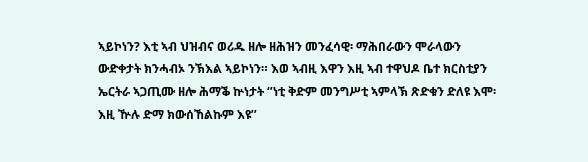ኣይኮነን? እቲ ኣብ ህዝብና ወሪዱ ዘሎ ዘሕዝን መንፈሳዊ፡ ማሕበራውን ሞራላውን ውድቀታት ክንሓብኦ ንኽእል ኣይኮነን። እወ ኣብዚ እዋን እዚ ኣብ ተዋህዶ ቤተ ክርስቲያን ኤርትራ ኣጋጢሙ ዘሎ ሕማቕ ኵነታት ‘’ነቲ ቅድም መንግሥቲ ኣምላኽ ጽድቁን ድለዩ እሞ፡ እዚ ዅሉ ድማ ክውሰኸልኩም እዩ’’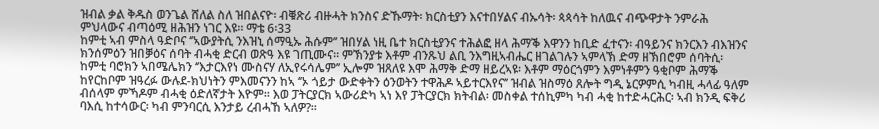ዝብል ቃል ቅዱስ ወንጌል ሸለል ስለ ዝበልናዮ፡ ብቑጽሪ ብዙሓት ክንስና ድኹማት፡ ክርስቲያን እናተበሃልና ብኡሳት፡ ጳጳሳት ከለዉና ብጭዋታት ንምራሕ ምህላውና ብጣዕሚ ዘሕዝን ነገር እዩ። ማቴ 6፡33
ከምቲ ኣብ ምስላ ዓድቦና ‘’ኣውያትሲ ንእዝኒ ሰማዒኡ ሕሱም’’ ዝበሃል ነዚ ቤተ ክርስቲያንና ተሕልፎ ዘላ ሕማቕ እዋንን ከቢድ ፈተናን፡ ብዓይንና ክንርእን ብእዝንና ክንሰምዕን ዝበቓዕና ሰባት ብሓቂ ድርብ ወጽዓ እዩ ገጢሙና። ምኽንያቱ እቶም ብንጹህ ልቢ ንእግዚኣብሔር ዘገልገሉን ኣምላኽ ድማ ዘኽበሮም ሰባትሲ፡ ከምቲ ባሮክን ኣበሜሌክን ‘’እታርእየነ ሙስናሃ ለኢየሩሳሌም’’ ኢሎም ዝጸለዩ እሞ ሕማቅ ድማ ዘይረኣዩ፡ እቶም ማዕርጎምን እምነቶምን ዓቂቦም ሕማቕ ከየርከቦም ዝዓረፉ ውሉደ-ክህነትን ምእመናንን ከኣ ‘’ኦ ጎይታ ውድቀትን ዕንወትን ተዋሕዶ ኣይተርእየና’’ ዝብል ዝስማዕ ጸሎት ግዲ ኔርዎምሲ ካብዚ ሓላፊ ዓለም ብሰላም ምኻዶም ብሓቂ ዕድለኛታት እዮም። እወ ፓትርያርክ ኣውሪድካ ኣነ እየ ፓትርያርክ ክትብል፡ መስቀል ተሰኪምካ ካብ ሓቂ ከተድሓርሕር፡ ኣብ ክንዲ ፍቅሪ ባእሲ ከተሳውር፡ ካብ ምንባርሲ እንታይ ረብሓኸ ኣለዎ?።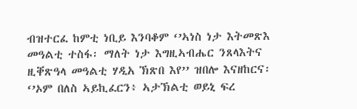ብዝተርፈ ከምቲ ነቢይ እንባቆም ‘’ኣነስ ነታ እትመጽእ መዓልቲ ተስፋ፡ ማለት ነታ እግዚኣብሔር ንጸላእትና ዚቐጽዓላ መዓልቲ ሃዲአ ኽጽበ እየ’’ ዝበሎ እናዘከርና፡ ‘’ኦም በለስ ኣይኪፈርን፥ ኣታኽልቲ ወይኒ ፍረ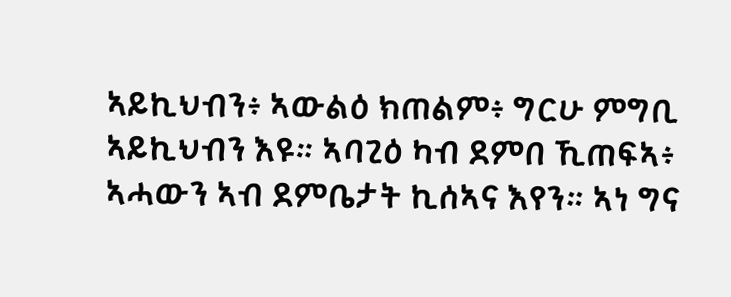ኣይኪህብን፥ ኣውልዕ ክጠልም፥ ግርሁ ምግቢ ኣይኪህብን እዩ። ኣባጊዕ ካብ ደምበ ኺጠፍኣ፥ ኣሓውን ኣብ ደምቤታት ኪሰኣና እየን። ኣነ ግና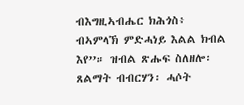ብእግዚኣብሔር ክሕጎስ፥ ብኣምላኽ ምድሓነይ እልል ክብል እየ’’። ዝብል ጽሑፍ ስለዘሎ፡ ጸልማት ብብርሃን፡ ሓሶት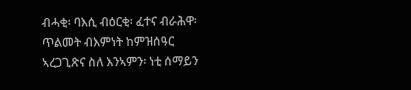ብሓቂ፡ ባእሲ ብዕርቂ፡ ፈተና ብራሕዋ፡ ጥልመት ብእምነት ከምዝሰዓር ኣረጋጊጽና ስለ እንኣምን፡ ነቲ ሰማይን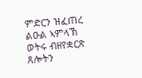ምድርን ዝፈጠረ ልዑል ኣምላኽ ወትሩ ብዘየቋርጽ ጸሎትን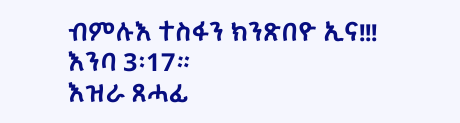ብምሉእ ተስፋን ክንጽበዮ ኢና!!! እንባ 3፡17።
እዝራ ጸሓፊ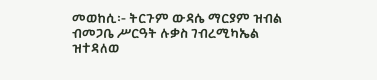መወከሲ፡- ትርጉም ውዳሴ ማርያም ዝብል ብመጋቤ ሥርዓት ሉቃስ ገብረሚካኤል ዝተዳለወ